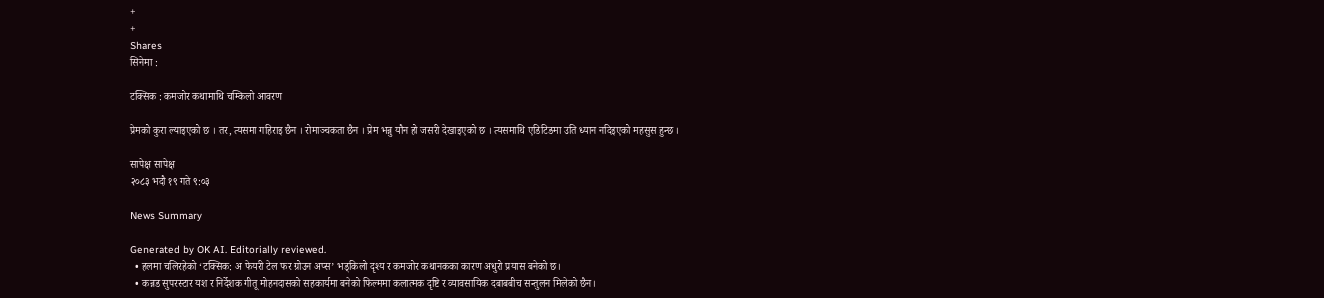+
+
Shares
सिनेमा :

टक्सिक : कमजोर कथामाथि चम्किलो आवरण

प्रेमको कुरा ल्याइएको छ । तर, त्यसमा गहिराइ छैन । रोमाञ्चकता छैन । प्रेम भन्नु यौन हो जसरी देखाइएको छ । त्यसमाथि एडिटिङमा उति ध्यान नदिइएको महसुस हुन्छ ।

सापेक्ष सापेक्ष
२०८३ भदौ १९ गते ९:०३

News Summary

Generated by OK AI. Editorially reviewed.
  • हलमा चलिरहेको ‘टक्सिक: अ फेयरी टेल फर ग्रोउन अप्स’ भड्किलो दृश्य र कमजोर कथानकका कारण अधुरो प्रयास बनेको छ।
  • कन्नड सुपरस्टार यश र निर्देशक गीतू मोहनदासको सहकार्यमा बनेको फिल्ममा कलात्मक दृष्टि र व्यावसायिक दबाबबीच सन्तुलन मिलेको छैन।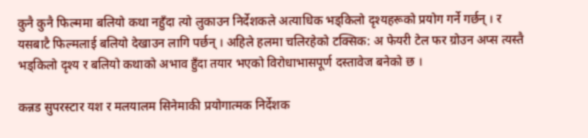कुनै कुनै फिल्ममा बलियो कथा नहुँदा त्यो लुकाउन निर्देशकले अत्याधिक भड्किलो दृश्यहरूको प्रयोग गर्ने गर्छन् । र यसबाटै फिल्मलाई बलियो देखाउन लागि पर्छन् । अहिले हलमा चलिरहेको टक्सिक: अ फेयरी टेल फर ग्रोउन अप्स त्यस्तै भड्किलो दृश्य र बलियो कथाको अभाव हुँदा तयार भएको विरोधाभासपूर्ण दस्तावेज बनेको छ ।

कन्नड सुपरस्टार यश र मलयालम सिनेमाकी प्रयोगात्मक निर्देशक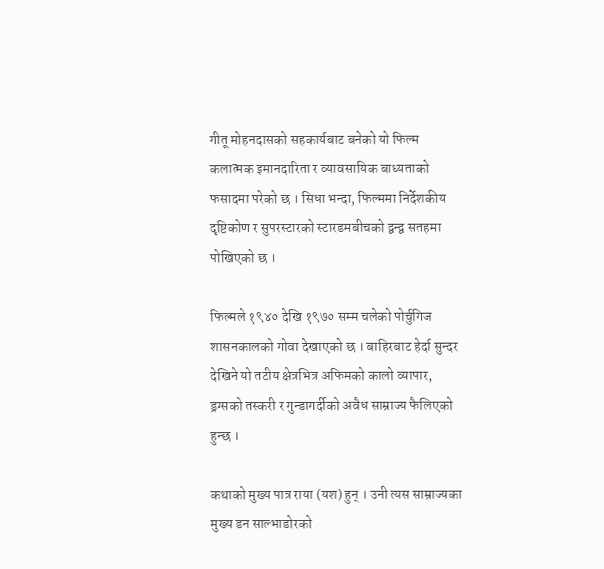गीतू मोहनदासको सहकार्यबाट बनेको यो फिल्म कलात्मक इमानदारिता र व्यावसायिक बाध्यताको फसादमा परेको छ । सिधा भन्दा, फिल्ममा निर्देशकीय दृष्टिकोण र सुपरस्टारको स्टारडमबीचको द्वन्द्व सतहमा पोखिएको छ ।

फिल्मले १९४० देखि १९७० सम्म चलेको पोर्चुगिज शासनकालको गोवा देखाएको छ । बाहिरबाट हेर्दा सुन्दर देखिने यो तटीय क्षेत्रभित्र अफिमको कालो व्यापार, ड्रग्सको तस्करी र गुन्डागर्दीको अवैध साम्राज्य फैलिएको हुन्छ ।

कथाको मुख्य पात्र राया (यश) हुन् । उनी त्यस साम्राज्यका मुख्य डन साल्भाडोरको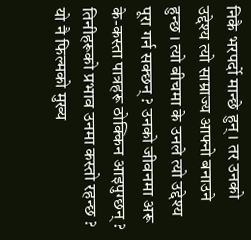निकै भरपर्दो मान्छे हुन् । तर उनको उद्देश्य त्यो साम्राज्य आफ्नो बनाउने हुन्छ । त्यो बीचमा के उनले त्यो उद्देश्य पूरा गर्न सक्छन् ? उनको जीवनमा अरू के-कस्ता पात्रहरू ठोक्किन आइपुग्छन् ? तिनीहरूको प्रभाव उनमा कस्तो रहन्छ ? यो नै फिल्मको मुख्य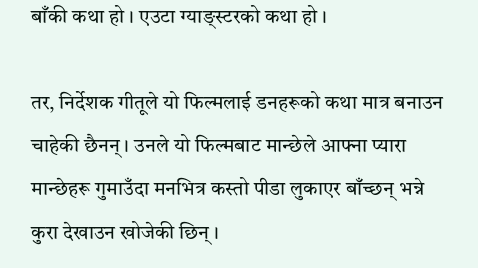बाँकी कथा हो । एउटा ग्याङ्स्टरको कथा हो ।

तर, निर्देशक गीतूले यो फिल्मलाई डनहरूको कथा मात्र बनाउन चाहेकी छैनन् । उनले यो फिल्मबाट मान्छेले आफ्ना प्यारा मान्छेहरू गुमाउँदा मनभित्र कस्तो पीडा लुकाएर बाँच्छन् भन्ने कुरा देखाउन खोजेकी छिन् ।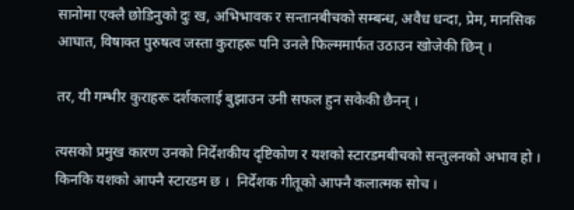सानोमा एक्लै छोडिनुको दुः ख, अभिभावक र सन्तानबीचको सम्बन्ध, अवैध धन्दा, प्रेम, मानसिक आघात, विषाक्त पुरुषत्व जस्ता कुराहरू पनि उनले फिल्ममार्फत उठाउन खोजेकी छिन् ।

तर, यी गम्भीर कुराहरू दर्शकलाई बुझाउन उनी सफल हुन सकेकी छैनन् ।

त्यसको प्रमुख कारण उनको निर्देशकीय दृष्टिकोण र यशको स्टारडमबीचको सन्तुलनको अभाव हो । किनकि यशको आफ्नै स्टारडम छ ।  निर्देशक गीतूको आफ्नै कलात्मक सोच ।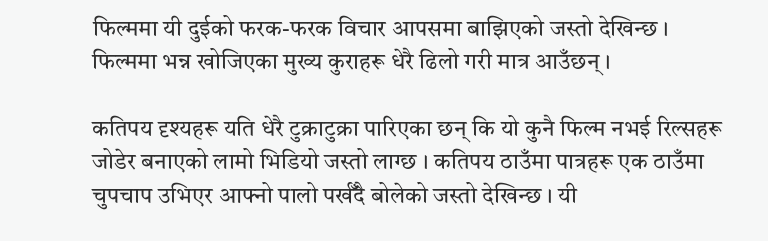फिल्ममा यी दुईको फरक-फरक विचार आपसमा बाझिएको जस्तो देखिन्छ । फिल्ममा भन्न खोजिएका मुख्य कुराहरू धेरै ढिलो गरी मात्र आउँछन् ।

कतिपय दृश्यहरू यति धेरै टुक्राटुक्रा पारिएका छन् कि यो कुनै फिल्म नभई रिल्सहरू जोडेर बनाएको लामो भिडियो जस्तो लाग्छ । कतिपय ठाउँमा पात्रहरू एक ठाउँमा चुपचाप उभिएर आफ्नो पालो पर्खँदै बोलेको जस्तो देखिन्छ । यी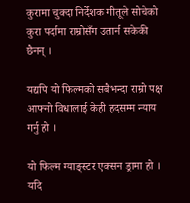कुरामा चुक्दा निर्देशक गीतूले सोचेको कुरा पर्दामा राम्रोसँग उतार्न सकेकी छैनन् ।

यद्यपि यो फिल्मको सबैभन्दा राम्रो पक्ष आफ्नो विधालाई केही हदसम्म न्याय गर्नु हो ।

यो फिल्म ग्याङ्स्टर एक्सन ड्रामा हो । यदि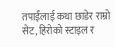तपाईंलाई कथा छाडेर राम्रो सेट, हिरोको स्टाइल र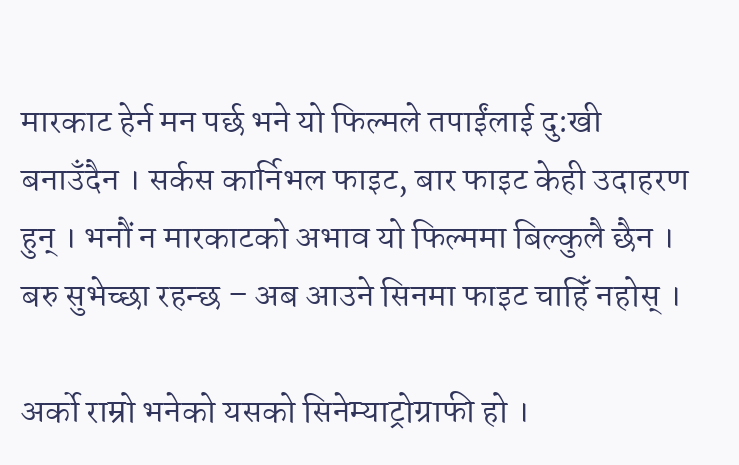मारकाट हेर्न मन पर्छ भने यो फिल्मले तपाईंलाई दु:खी बनाउँदैन । सर्कस कार्निभल फाइट, बार फाइट केही उदाहरण हुन् । भनौं न मारकाटको अभाव यो फिल्ममा बिल्कुलै छैन । बरु सुभेच्छा रहन्छ – अब आउने सिनमा फाइट चाहिँ नहोस् ।

अर्को राम्रो भनेको यसको सिनेम्याट्रोग्राफी हो ।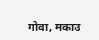गोवा, मकाउ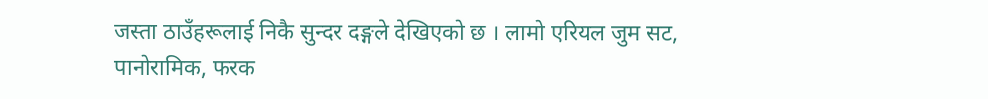जस्ता ठाउँहरूलाई निकै सुन्दर दङ्गले देखिएको छ । लामो एरियल जुम सट, पानोरामिक, फरक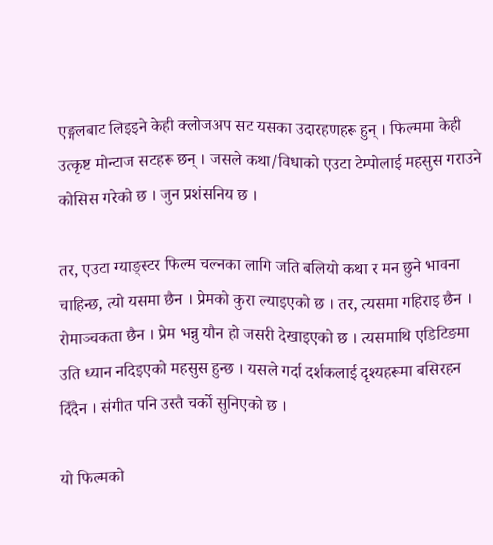एङ्गलबाट लिइइने केही क्लोजअप सट यसका उदारहणहरू हुन् । फिल्ममा केही उत्कृष्ट मोन्टाज सटहरू छन् । जसले कथा/विधाको एउटा टेम्पोलाई महसुस गराउने कोसिस गरेको छ । जुन प्रशंसनिय छ ।

तर, एउटा ग्याङ्स्टर फिल्म चल्नका लागि जति बलियो कथा र मन छुने भावना चाहिन्छ, त्यो यसमा छैन । प्रेमको कुरा ल्याइएको छ । तर, त्यसमा गहिराइ छैन । रोमाञ्चकता छैन । प्रेम भन्नु यौन हो जसरी देखाइएको छ । त्यसमाथि एडिटिङमा उति ध्यान नदिइएको महसुस हुन्छ । यसले गर्दा दर्शकलाई दृश्यहरूमा बसिरहन दिँदैन । संगीत पनि उस्तै चर्को सुनिएको छ ।

यो फिल्मको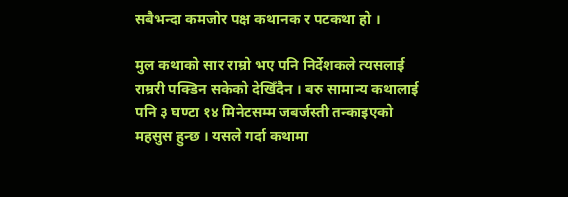सबैभन्दा कमजोर पक्ष कथानक र पटकथा हो ।

मुल कथाको सार राम्रो भए पनि निर्देशकले त्यसलाई राम्ररी पक्डिन सकेको देखिँदैन । बरु सामान्य कथालाई पनि ३ घण्टा १४ मिनेटसम्म जबर्जस्ती तन्काइएको महसुस हुन्छ । यसले गर्दा कथामा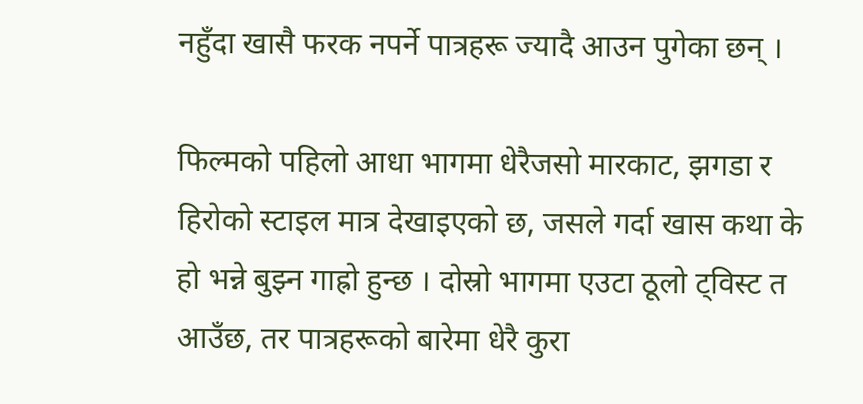नहुँदा खासै फरक नपर्ने पात्रहरू ज्यादै आउन पुगेका छन् ।

फिल्मको पहिलो आधा भागमा धेरैजसो मारकाट, झगडा र हिरोको स्टाइल मात्र देखाइएको छ, जसले गर्दा खास कथा के हो भन्ने बुझ्न गाह्रो हुन्छ । दोस्रो भागमा एउटा ठूलो ट्विस्ट त आउँछ, तर पात्रहरूको बारेमा धेरै कुरा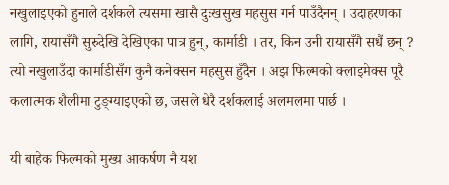नखुलाइएको हुनाले दर्शकले त्यसमा खासै दुःखसुख महसुस गर्न पाउँदैनन् । उदाहरणका लागि, रायासँगै सुरुदेखि देखिएका पात्र हुन्, कार्माडी । तर, किन उनी रायासँगै सधैं छन् ? त्यो नखुलाउँदा कार्माडीसँग कुनै कनेक्सन महसुस हुँदैन । अझ फिल्मको क्लाइमेक्स पूरै कलात्मक शैलीमा टुङ्ग्याइएको छ, जसले धेरै दर्शकलाई अलमलमा पार्छ ।

यी बाहेक फिल्मको मुख्य आकर्षण नै यश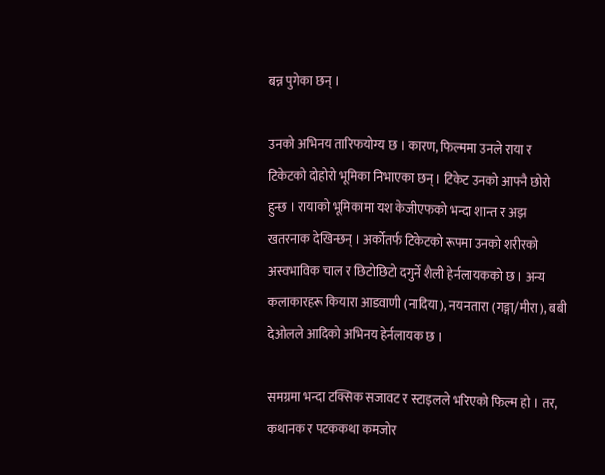बन्न पुगेका छन् ।

उनको अभिनय तारिफयोग्य छ । कारण, फिल्ममा उनले राया र टिकेटको दोहोरो भूमिका निभाएका छन् । टिकेट उनको आफ्नै छोरो हुन्छ । रायाको भूमिकामा यश केजीएफको भन्दा शान्त र अझ खतरनाक देखिन्छन् । अर्कोतर्फ टिकेटको रूपमा उनको शरीरको अस्वभाविक चाल र छिटोछिटो दगुर्ने शैली हेर्नलायकको छ । अन्य कलाकारहरू कियारा आडवाणी (नादिया), नयनतारा (गङ्गा/मीरा), बबी देओलले आदिको अभिनय हेर्नलायक छ ।

समग्रमा भन्दा टक्सिक सजावट र स्टाइलले भरिएको फिल्म हो । तर, कथानक र पटककथा कमजोर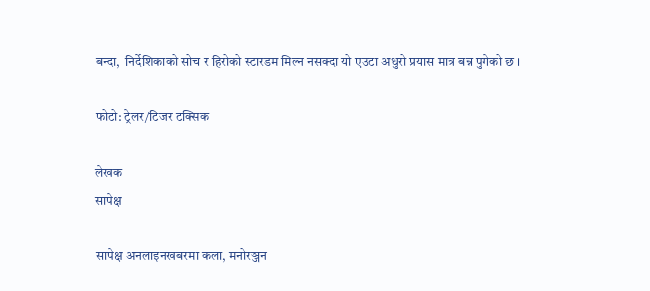बन्दा,  निर्देशिकाको सोच र हिरोको स्टारडम मिल्न नसक्दा यो एउटा अधुरो प्रयास मात्र बन्न पुगेको छ ।

फोटो: ट्रेलर/टिजर टक्सिक

लेखक
सापेक्ष

सापेक्ष अनलाइनखबरमा कला, मनोरञ्जन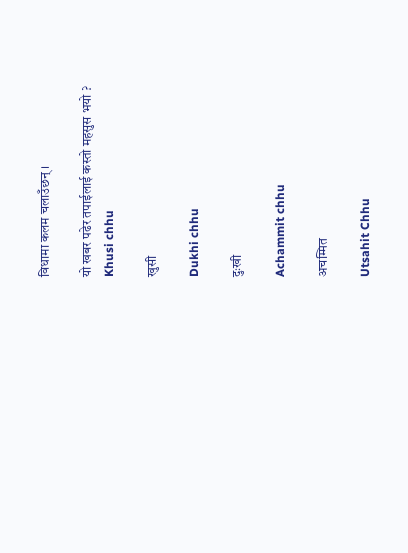विधामा कलम चलाउँछन् ।

यो खबर पढेर तपाईलाई कस्तो महसुस भयो ?
Khusi chhu

खुसी

Dukhi chhu

दुःखी

Achammit chhu

अचम्मित

Utsahit Chhu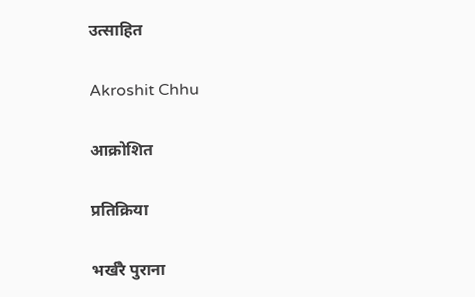उत्साहित

Akroshit Chhu

आक्रोशित

प्रतिक्रिया

भर्खरै पुराना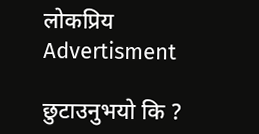लोकप्रिय
Advertisment

छुटाउनुभयो कि ?